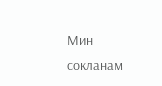Мин сокланам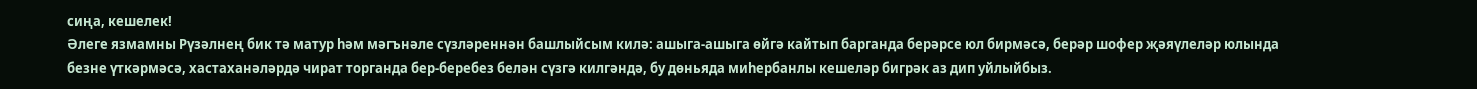сиңа, кешелек!
Әлеге язмамны Рүзәлнең бик тә матур һәм мәгънәле сүзләреннән башлыйсым килә: ашыга-ашыга өйгә кайтып барганда берәрсе юл бирмәсә, берәр шофер җәяүлеләр юлында безне үткәрмәсә, хастаханәләрдә чират торганда бер-беребез белән сүзгә килгәндә, бу дөньяда миһербанлы кешеләр бигрәк аз дип уйлыйбыз.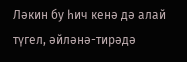Ләкин бу һич кенә дә алай түгел, әйләнә-тирәдә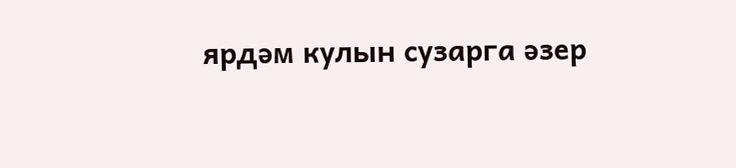ярдәм кулын сузарга әзер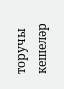торучы кешеләр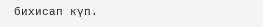бихисап күп.